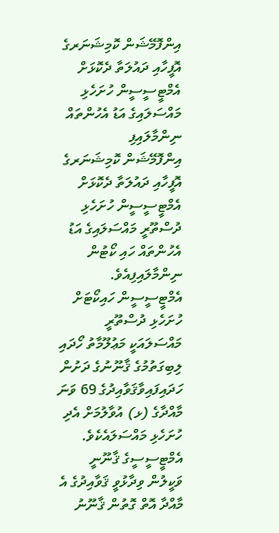އިންފޮމޭޝަން ކޮމިޝަނަރގެ އޮފީހާއި ދައުލަތާ ދެކޮޅަށް އެމްޓީސީސީން ހުށަހެޅި މައްސަލައިގެ އަޑު އެހުންތައް ނިންމާލައިފި
އިންފޮމޭޝަން ކޮމިޝަނަރގެ އޮފީހާއި ދައުލަތާ ދެކޮޅަށް އެމްޓީސީސީން ހުށަހެޅި ދުސްތޫރީ މައްސަލައިގެ އަޑު އެހުންތައް ހައި ކޯޓުން ނިންމާލައިފިއެވެ.
އެމްޓީސީސީން ހައިކޯޓަށް ހުށަހެޅި ދުސްތޫރީ މައްސަލައަކީ މަޢުލޫމާތު ހޯދައި ލިބިގަތުމުގެ ޤާނޫނުގެ ދަށުން ހަދައިފައިވާޤަވާއިދުގެ 69 ވަނަ މާއްދާގެ (ޅ) އުވާލުމަށް އެދި ހުށަހެޅި މައްސަލައެކެވެ. އެމްޓީސީސީގެ ޤާނޫނީ ވަކީލުން ވިދާޅުވީ ޤަވާއިދުގެ އެ މާއްދާ އޮތް ގޮތުން ޤާނޫނު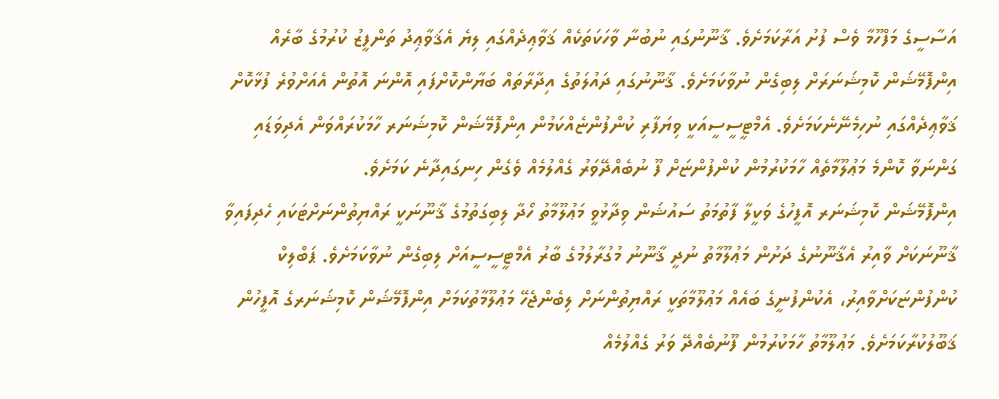އަސާސީގެ މަފްހޫމާ ވެސް ފުށު އަރާކަމަށެވެ. ޤާނޫނުގައި ނުބުނާ ވާހަކަތަކެއް ޤަވާޢިދެއްގައި ލިޔެ އެޤަވާޢިދު ތަންފީޒު ކުރުމުގެ ބާރެއް އިންފޮމޭޝަން ކޮމިޝަނަރަށް ލިބިގެން ނުވާކަމަށެވެ. ޤާނޫނުގައި ދައުލަތުގެ އިދާރާތައް ބަޔާންކޮށްފައި އޮންނަ އޮތުން އެއަށްވުރެ ފުޅާކޮށް ޤަވާޢިދެއްގައި ނުހިމެނޭނެކަމަށެވެ. އެމްޓީސީސީއަކީ ވިޔަފާރި ކުންފުންޏެއްކަމުން އިންފޮމޭޝަން ކޮމިޝަނަރ ހާމަކުރައްވަން އެދިވަޑައި ގަންނަވާ ކޮންމެ މަޢުލޫމާތެއް ހާމަކުރުމުން ކުންފުންޏަށް ފޫ ނުބެއްދޭވަރު ގެއްލުމެއް ވެގެން ހިނގައިދާނެ ކަމަށެވެ.
އިންފޮމޭޝަން ކޮމިޝަނަރ އޮފީހުގެ ވަކީލާ ފާތުމަތު ސައުޝަން ވިދާޅުވީ މަޢުލޫމާތު ހޯދާ ލިބިގަތުމުގެ ޤާނޫނަކީ ރައްޔިތުންނަށްޓަކައި ހެދިފައިވާ ޤާނޫނަކަށް ވާއިރު އެޤާނޫނުގެ ދަށުން މަޢުލޫމާތު ނުދީ ޤާނޫނު މުގުރާލުމުގެ ބާރު އެމްޓީސީސީއަށް ލިބިގެން ނުވާކަމަށެވެ. ޕަބްލިކް ކުންފުންޏަކަށްވާއިރު، އެކުންފުނީގެ ބައެއް މަޢުލޫމާތަކީ ރައްޔިތުންނަށް ލިބެންޖެހޭ މަޢުލޫމާތުކަމަށް އިންފޮމޭޝަން ކޮމިޝަނަރގެ އޮފީހުން ޤަބޫލުކުރާކަމަށެވެ. މަޢުލޫމާތު ހާމަކުރުމުން ފޫނުބެއްދޭ ވަރު ގެއްލުމެއް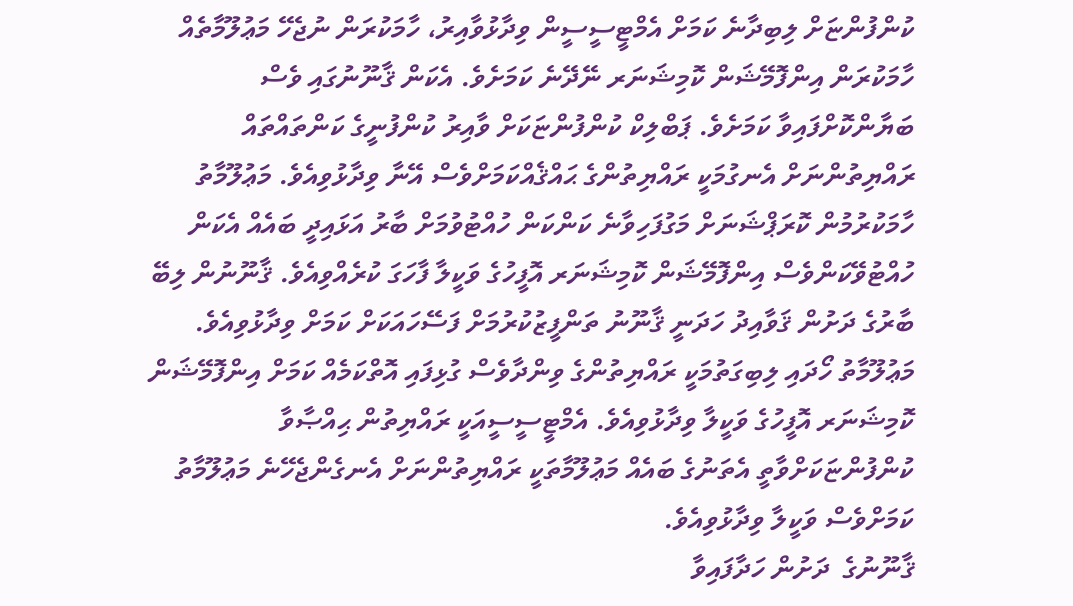ކުންފުންޏަށް ލިބިދާނެ ކަމަށް އެމްޓީސީސީން ވިދާޅުވާއިރު، ހާމަކުރަން ނުޖެހޭ މަޢުލޫމާތެއް ހާމަކުރަން އިންފޮމޭޝަން ކޮމިޝަނަރ ނޭދޭނެ ކަމަށެވެ. އެކަން ޤާނޫނުގައި ވެސް ބަޔާންކޮށްފައިވާ ކަމަށެވެ. ޕަބްލިކް ކުންފުންޏަކަށް ވާއިރު ކުންފުނީގެ ކަންތައްތައް ރައްޔިތުންނަށް އެނގުމަކީ ރައްޔިތުންގެ ޙައްޤެއްކަމަށްވެސް އޭނާ ވިދާޅުވިއެވެ. މަޢުލޫމާތު ހާމަކުރުމުން ކޮރަޕްޝަނަށް މަގުފަހިވާނެ ކަންކަން ހުއްޓުވުމަށް ބާރު އަޅައިދީ ބައެއް އެކަން ހުއްޓުވޭކަންވެސް އިންފޮމޭޝަން ކޮމިޝަނަރ އޮފީހުގެ ވަކީލާ ފާހަގަ ކުރެއްވިއެވެ. ޤާނޫނުން ލިބޭ ބާރުގެ ދަށުން ޤަވާއިދު ހަދަނީ ޤާނޫނު ތަންފީޒުކުރުމަށް ފަސޭހައަކަށް ކަމަށް ވިދާޅުވިއެވެ. މަޢުލޫމާތު ހޯދައި ލިބިގަތުމަކީ ރައްޔިތުންގެ ވިންދާވެސް ގުޅިފައި އޮތްކަމެއް ކަމަށް އިންފޮމޭޝަން ކޮމިޝަނަރ އޮފީހުގެ ވަކީލާ ވިދާޅުވިއެވެ. އެމްޓީސީސީއަކީ ރައްޔިތުން ޙިއްޞާވާ ކުންފުންޏަކަށްވާތީ އެތަނުގެ ބައެއް މަޢުލޫމާތަކީ ރައްޔިތުންނަށް އެނގެންޖެހޭނެ މަޢުލޫމާތު ކަމަށްވެސް ވަކީލާ ވިދާޅުވިއެވެ.
ޤާނޫނުގެ  ދަށުން ހަދާފައިވާ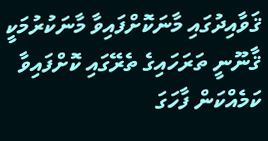ޤަވާއިދުގައި މާނަކޮށްފައިވާ މާނަކުރުމަކީ ޤާނޫނީ ތަރަހައިގެ ތެރޭގައި ކޮށްފައިވާ ކަމެއްކަން ފާހަގަ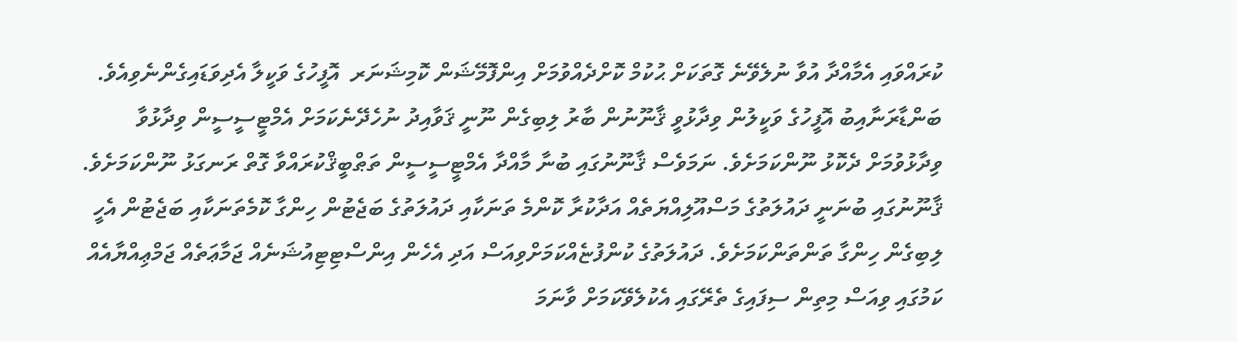ކުރައްވައި އެމާއްދާ އުވާ ނުލެވޭނެ ގޮތަކަށް ޙުކުމް ކޮށްދެއްވުމަށް އިންފޮމޭޝަން ކޮމިޝަނަރ  އޮފީހުގެ ވަކީލާ އެދިވަޑައިގެންނެވިއެވެ.
ބަންޑާރަނާއިބު އޮފީހުގެ ވަކީލުން ވިދާޅުވީ ޤާނޫނުން ބާރު ލިބިގެން ނޫނީ ޤަވާއިދު ނުހެދޭނެކަމަށް އެމްޓީސީސީން ވިދާޅުވާ ވިދާޅުވުމަށް ދެކޮޅު ނޫންކަމަށެވެ. ނަމަވެސް ޤާނޫނުގައި ބުނާ މާއްދާ އެމްޓީސީސީން ތަޠްބީޤްކުރައްވާ ގޮތް ރަނގަޅު ނޫންކަމަށެވެ. ޤާނޫނުގައި ބުނަނީ ދައުލަތުގެ މަސްއޫލިއްޔަތެއް އަދާކުރާ ކޮންމެ ތަނަކާއި ދައުލަތުގެ ބަޖެޓުން ހިންގާ ކޮމެތަނަކާއި ބަޖެޓުން އެހީ ލިބިގެން ހިންގާ ތަންތަންކަމަށެވެ. ދައުލަތުގެ ކުންފުޏެއްކަމަށްވިއަސް އަދި އެހެން އިންސްޓިޓިއުޝަނެއް ޖަމާޢަތެއް ޖަމްޢިއްޔާއެއް ކަމުގައި ވިއަސް މިތިން ސިފައިގެ ތެރޭގައި އެކުލެވޭކަމަށް ވާނަމަ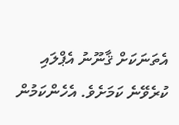އެތަނަކަށް ޤާނޫނު އެޕްލައި ކުރެވޭނެ ކަމަށެވެ. އެހެންކަމުން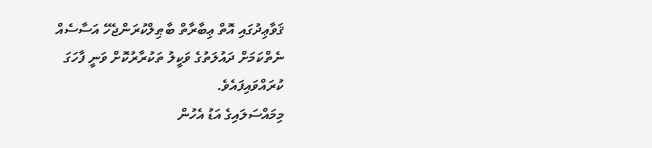ޤަވާޢިދުގައި އޮތް ޢިބާރާތް ބާޠިލްކުރަންޖެހޭ އަސާސެއް ނެތްކަމަށް ދައުލަތުގެ ވަކީލު ތަކުރާރުކޮށް ވަނީ ފާހަގަ ކުރައްވައިފައެވެ.
މިމައްސަލައިގެ އަޑު އެހުން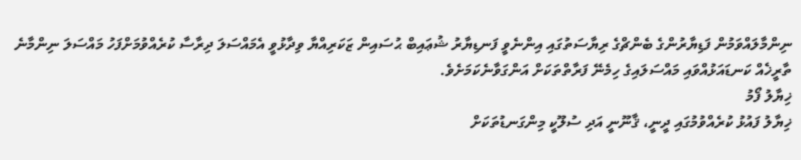ނިންމާލައްވަމުން ފަޑިޔާރުންގެ ބެންޗްގެ ރިޔާސަތުގައި އިންނެވީ ފަނޑިޔާރު ޝުޢައިބް ޙުސައިން ޒަކަރިއްޔާ ވިދާޅުވީ އެމައްސަލަ ދިރާސާ ކުރެއްވުމަށްފަހު މައްސަލަ ނިންމާނެ ތާރީޚެއް ކަނޑައަޅުއްވައި މައްސަލައިގެ ހިމެނޭ ފަރާތްތަކަށް އަންގަވާނެކަމަށެވެ.
ޚިޔާލު ފޯމު
ޚިޔާލު ފައުޅު ކުރެއްވުމުގައި ދީނީ، ޤާނޫނީ އަދި ސުލޫކީ މިންގަނޑުތަކަށް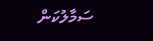ސަމާލުކަން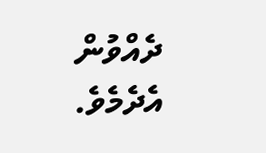ދެއްވުން އެދެމެވެ.